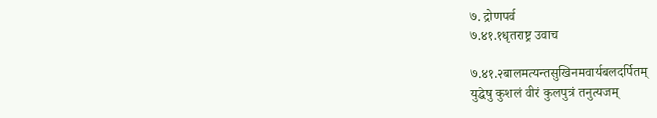७. द्रोणपर्व
७.४१.१धृतराष्ट्र उवाच

७.४१.२बालमत्यन्तसुखिनमवार्यबलदर्पितम्
युद्धेषु कुशलं वीरं कुलपुत्रं तनुत्यजम्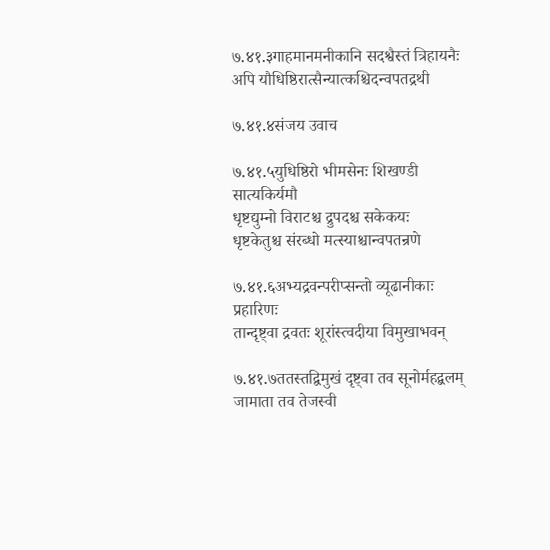७.४१.३गाहमानमनीकानि सदश्वैस्तं त्रिहायनैः
अपि यौधिष्ठिरात्सैन्यात्कश्चिदन्वपतद्रथी

७.४१.४संजय उवाच

७.४१.५युधिष्ठिरो भीमसेनः शिखण्डी सात्यकिर्यमौ
धृष्टद्युम्नो विराटश्च द्रुपदश्च सकेकयः
धृष्टकेतुश्च संरब्धो मत्स्याश्चान्वपतन्रणे

७.४१.६अभ्यद्रवन्परीप्सन्तो व्यूढानीकाः प्रहारिणः
तान्दृष्ट्वा द्रवतः शूरांस्त्वदीया विमुखाभवन्

७.४१.७ततस्तद्विमुखं दृष्ट्वा तव सूनोर्महद्बलम्
जामाता तव तेजस्वी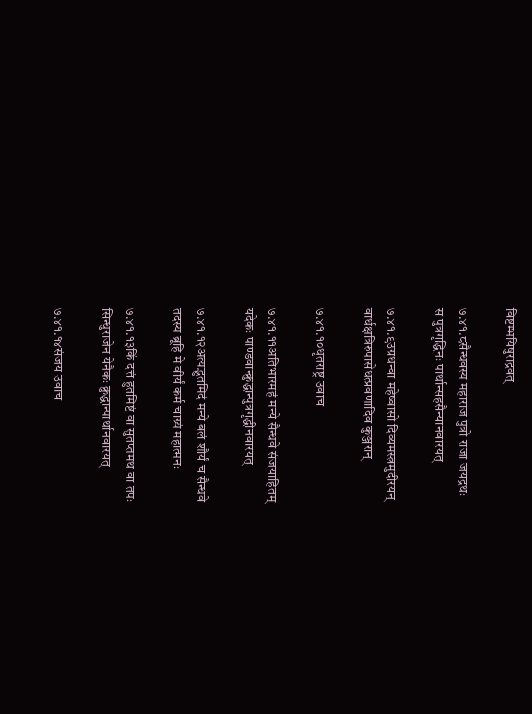विष्टम्भयिषुराद्रवत्

७.४१.८सैन्धवस्य महाराज पुत्रो राजा जयद्रथः
स पुत्रगृद्धिनः पार्थान्सहसैन्यानवारयत्

७.४१.९उग्रधन्वा महेष्वासो दिव्यमस्त्रमुदीरयन्
वार्धक्षत्रिरुपासेधत्प्रवणादिव कुञ्जरान्

७.४१.१०धृतराष्ट्र उवाच

७.४१.११अतिभारमहं मन्ये सैन्धवे संजयाहितम्
यदेकः पाण्डवान्क्रुद्धान्पुत्रगृद्धीनवारयत्

७.४१.१२अत्यद्भुतमिदं मन्ये बलं शौर्यं च सैन्धवे
तदस्य ब्रूहि मे वीर्यं कर्म चाग्र्यं महात्मनः

७.४१.१३किं दत्तं हुतमिष्टं वा सुतप्तमथ वा तपः
सिन्धुराजेन येनैकः क्रुद्धान्पार्थानवारयत्

७.४१.१४संजय उवाच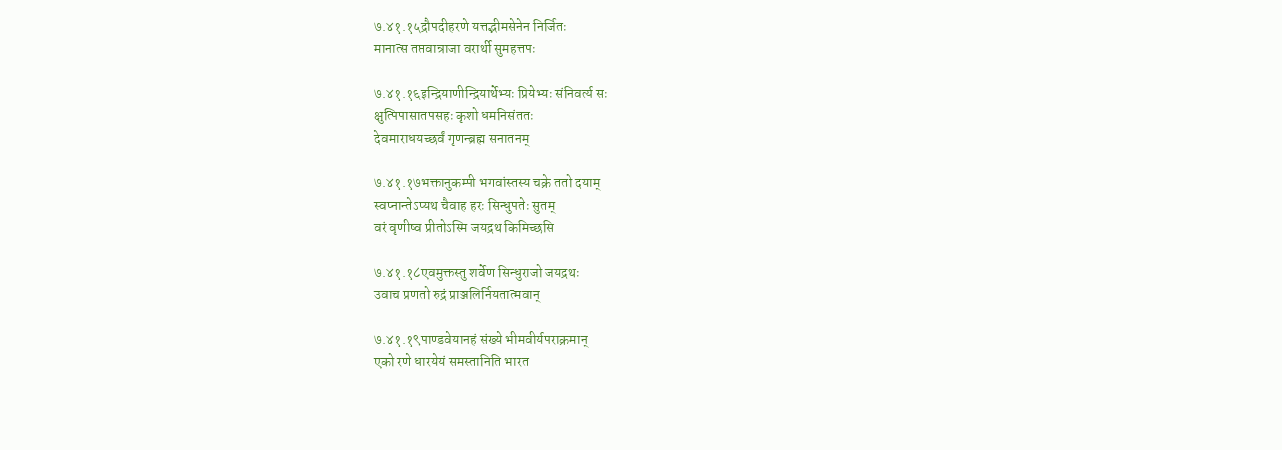७.४१.१५द्रौपदीहरणे यत्तद्भीमसेनेन निर्जितः
मानात्स तप्तवान्राजा वरार्थी सुमहत्तपः

७.४१.१६इन्द्रियाणीन्द्रियार्थेभ्यः प्रियेभ्यः संनिवर्त्य सः
क्षुत्पिपासातपसहः कृशो धमनिसंततः
देवमाराधयच्छर्वं गृणन्ब्रह्म सनातनम्

७.४१.१७भक्तानुकम्पी भगवांस्तस्य चक्रे ततो दयाम्
स्वप्नान्तेऽप्यथ चैवाह हरः सिन्धुपतेः सुतम्
वरं वृणीष्व प्रीतोऽस्मि जयद्रथ किमिच्छसि

७.४१.१८एवमुक्तस्तु शर्वेण सिन्धुराजो जयद्रथः
उवाच प्रणतो रुद्रं प्राञ्जलिर्नियतात्मवान्

७.४१.१९पाण्डवेयानहं संख्ये भीमवीर्यपराक्रमान्
एको रणे धारयेयं समस्तानिति भारत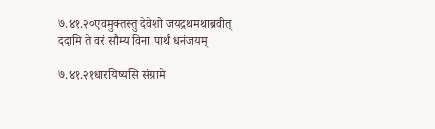७.४१.२०एवमुक्तस्तु देवेशो जयद्रथमथाब्रवीत्
ददामि ते वरं सौम्य विना पार्थं धनंजयम्

७.४१.२१धारयिष्यसि संग्रामे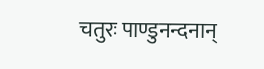चतुरः पाण्डुनन्दनान्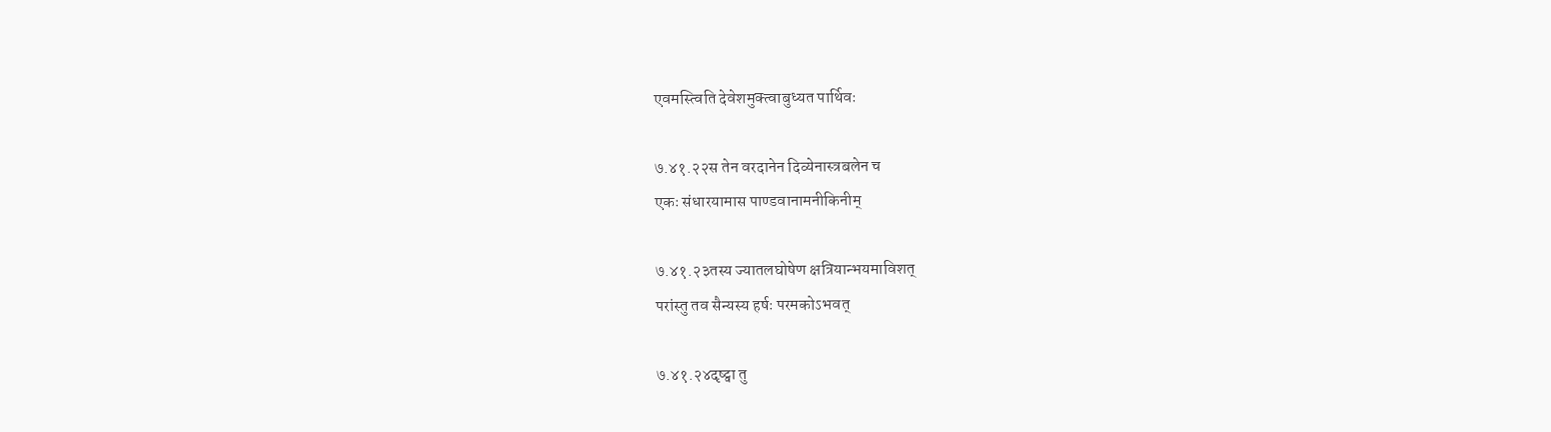एवमस्त्विति देवेशमुक्त्वाबुध्यत पार्थिवः

७.४१.२२स तेन वरदानेन दिव्येनास्त्रबलेन च
एकः संधारयामास पाण्डवानामनीकिनीम्

७.४१.२३तस्य ज्यातलघोषेण क्षत्रियान्भयमाविशत्
परांस्तु तव सैन्यस्य हर्षः परमकोऽभवत्

७.४१.२४दृष्ट्वा तु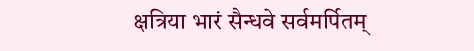क्षत्रिया भारं सैन्धवे सर्वमर्पितम्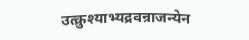उत्क्रुश्याभ्यद्रवन्राजन्येन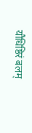यौधिष्ठिरं बलम्